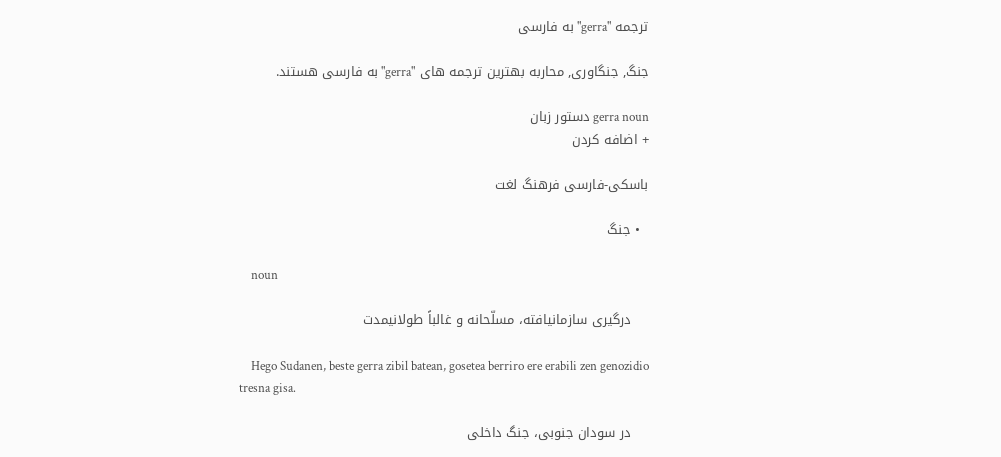ترجمه "gerra" به فارسی

جنگ, جنگاوری, محاربه بهترین ترجمه های "gerra" به فارسی هستند.

gerra noun دستور زبان
+ اضافه کردن

باسکی-فارسی فرهنگ لغت

  • جنگ

    noun

    درگیری سازمانیافته، مسلّحانه و غالباً طولانیمدت

    Hego Sudanen, beste gerra zibil batean, gosetea berriro ere erabili zen genozidio tresna gisa.

    در سودان جنوبی، جنگ داخلی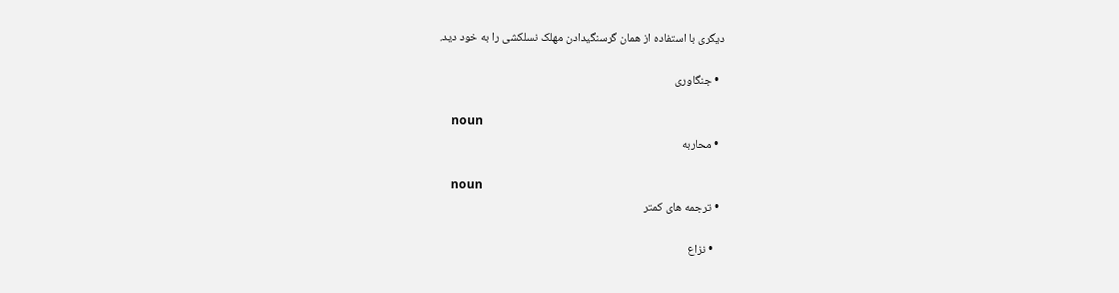دیگری با استفاده از همان گرسنگیدادن مهلک نسلکشی را به خود دید.

  • جنگاوری

    noun
  • محاربه

    noun
  • ترجمه های کمتر

    • نزاع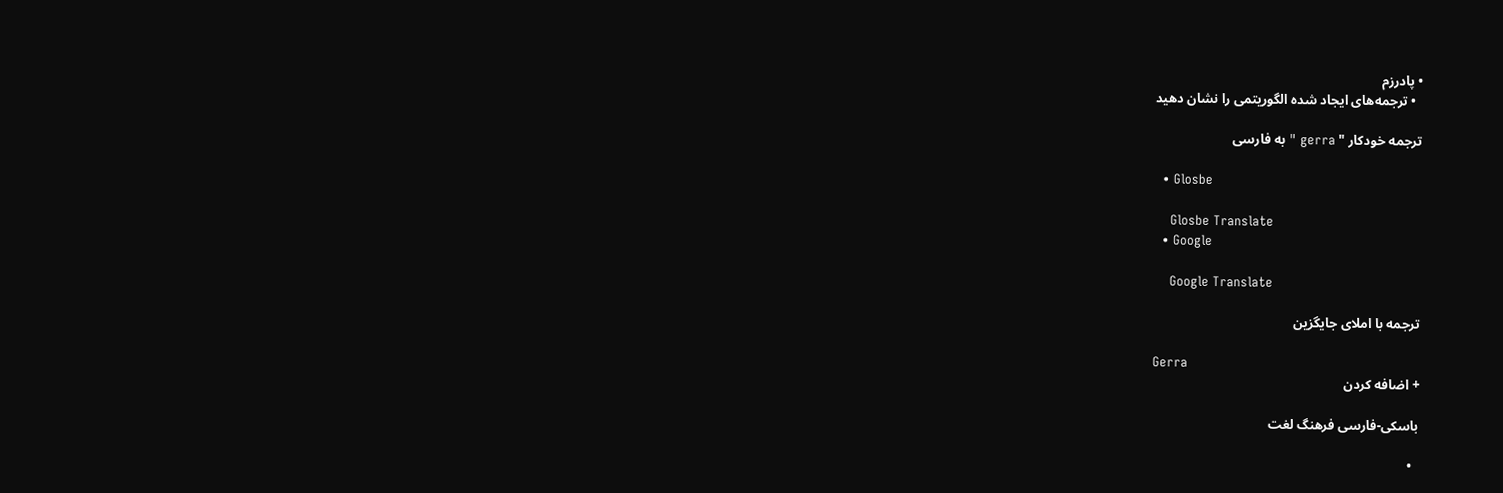• پادرزم
  • ترجمه‌های ایجاد شده الگوریتمی را نشان دهید

ترجمه خودکار " gerra " به فارسی

  • Glosbe

    Glosbe Translate
  • Google

    Google Translate

ترجمه با املای جایگزین

Gerra
+ اضافه کردن

باسکی-فارسی فرهنگ لغت

  •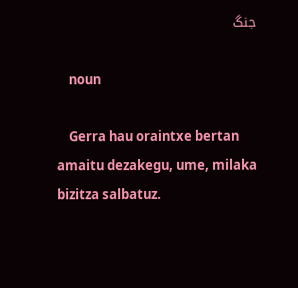جنگ

    noun

    Gerra hau oraintxe bertan amaitu dezakegu, ume, milaka bizitza salbatuz.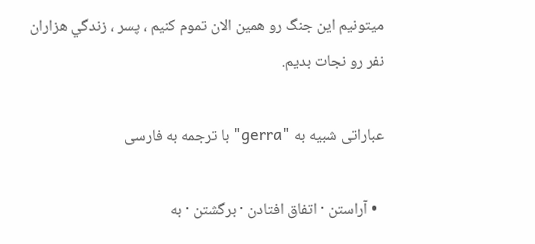ميتونيم اين جنگ رو همين الان تموم کنيم ، پسر ، زندگي هزاران نفر رو نجات بديم.

عباراتی شبیه به "gerra" با ترجمه به فارسی

  • آراستن · اتفاق افتادن · برگشتن · به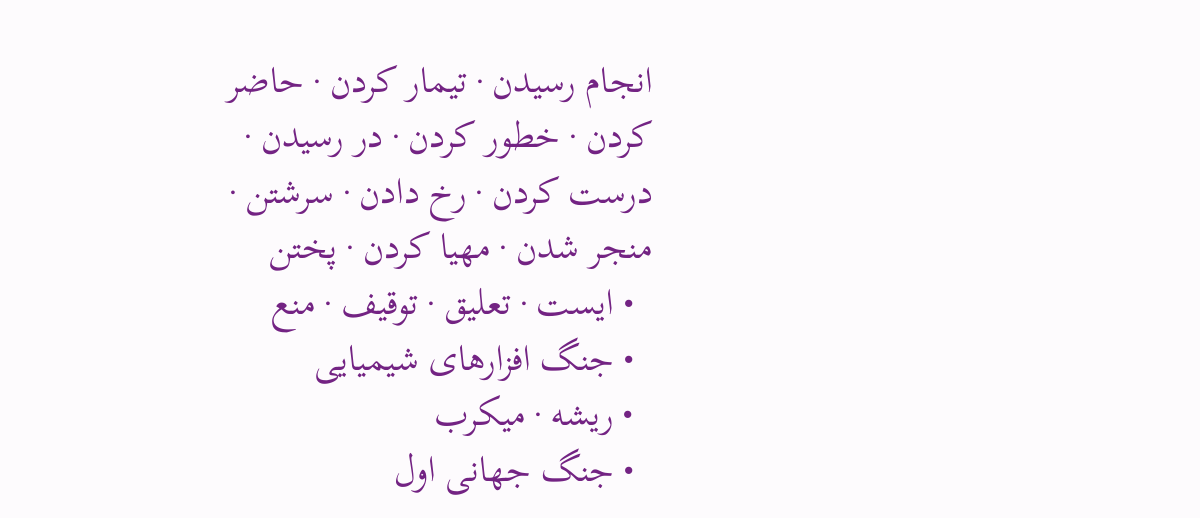انجام رسیدن · تیمار کردن · حاضر کردن · خطور کردن · در رسیدن · درست کردن · رخ دادن · سرشتن · منجر شدن · مهیا کردن · پختن
  • ایست · تعلیق · توقیف · منع
  • جنگ افزارهای شیمیایی
  • ریشه · میکرب
  • جنگ جهانی اول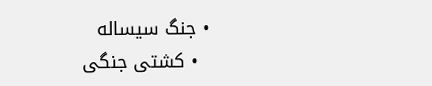• جنگ سیساله
  • کشتی جنگی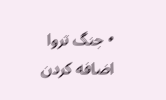• جنگ تروا
اضافه کردن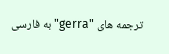ترجمه های "gerra" به فارسی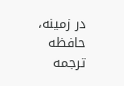در زمینه، حافظه ترجمه